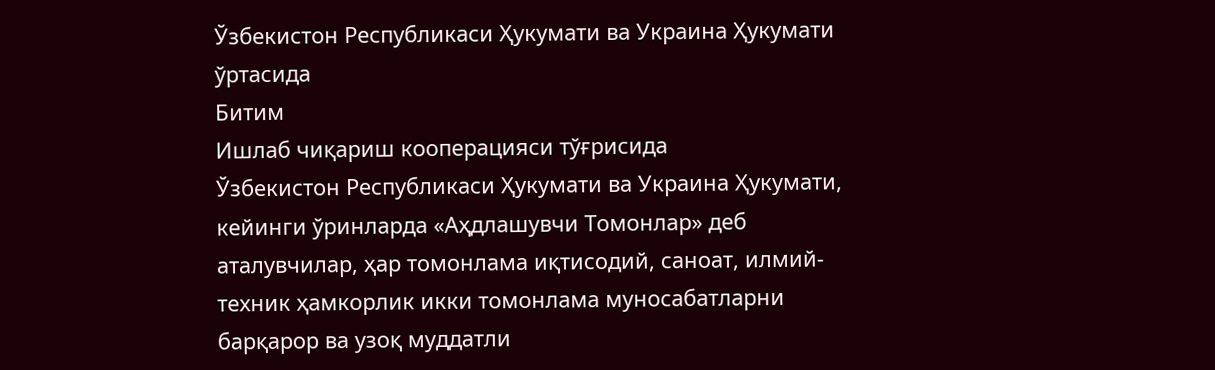Ўзбекистон Республикаси Ҳукумати ва Украина Ҳукумати ўртасида
Битим
Ишлаб чиқариш кооперацияси тўғрисида
Ўзбекистон Республикаси Ҳукумати ва Украина Ҳукумати, кейинги ўринларда «Аҳдлашувчи Томонлар» деб аталувчилар, ҳар томонлама иқтисодий, саноат, илмий-техник ҳамкорлик икки томонлама муносабатларни барқарор ва узоқ муддатли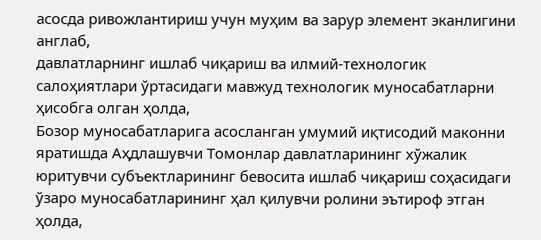асосда ривожлантириш учун муҳим ва зарур элемент эканлигини англаб,
давлатларнинг ишлаб чиқариш ва илмий-технологик салоҳиятлари ўртасидаги мавжуд технологик муносабатларни ҳисобга олган ҳолда,
Бозор муносабатларига асосланган умумий иқтисодий маконни яратишда Аҳдлашувчи Томонлар давлатларининг хўжалик юритувчи субъектларининг бевосита ишлаб чиқариш соҳасидаги ўзаро муносабатларининг ҳал қилувчи ролини эътироф этган ҳолда,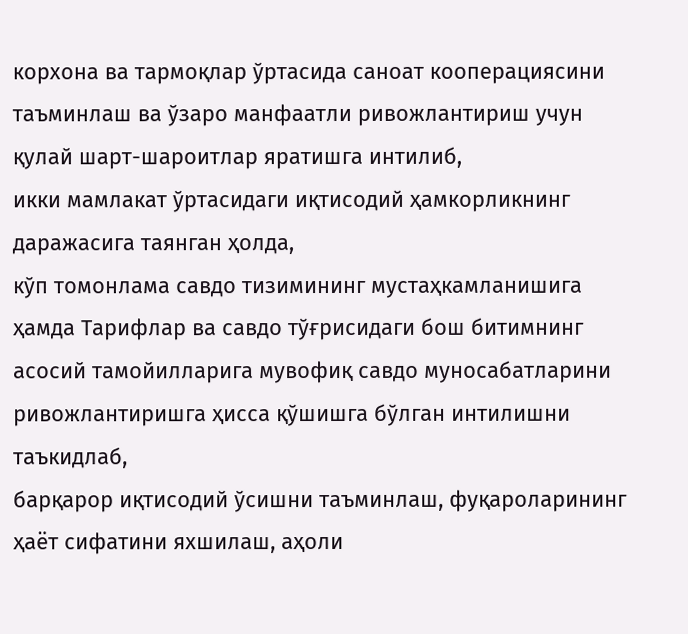корхона ва тармоқлар ўртасида саноат кооперациясини таъминлаш ва ўзаро манфаатли ривожлантириш учун қулай шарт-шароитлар яратишга интилиб,
икки мамлакат ўртасидаги иқтисодий ҳамкорликнинг даражасига таянган ҳолда,
кўп томонлама савдо тизимининг мустаҳкамланишига ҳамда Тарифлар ва савдо тўғрисидаги бош битимнинг асосий тамойилларига мувофиқ савдо муносабатларини ривожлантиришга ҳисса қўшишга бўлган интилишни таъкидлаб,
барқарор иқтисодий ўсишни таъминлаш, фуқароларининг ҳаёт сифатини яхшилаш, аҳоли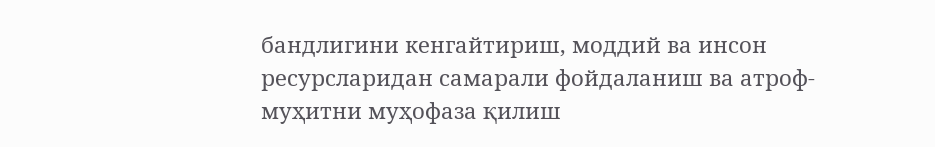бандлигини кенгайтириш, моддий ва инсон ресурсларидан самарали фойдаланиш ва атроф-муҳитни муҳофаза қилиш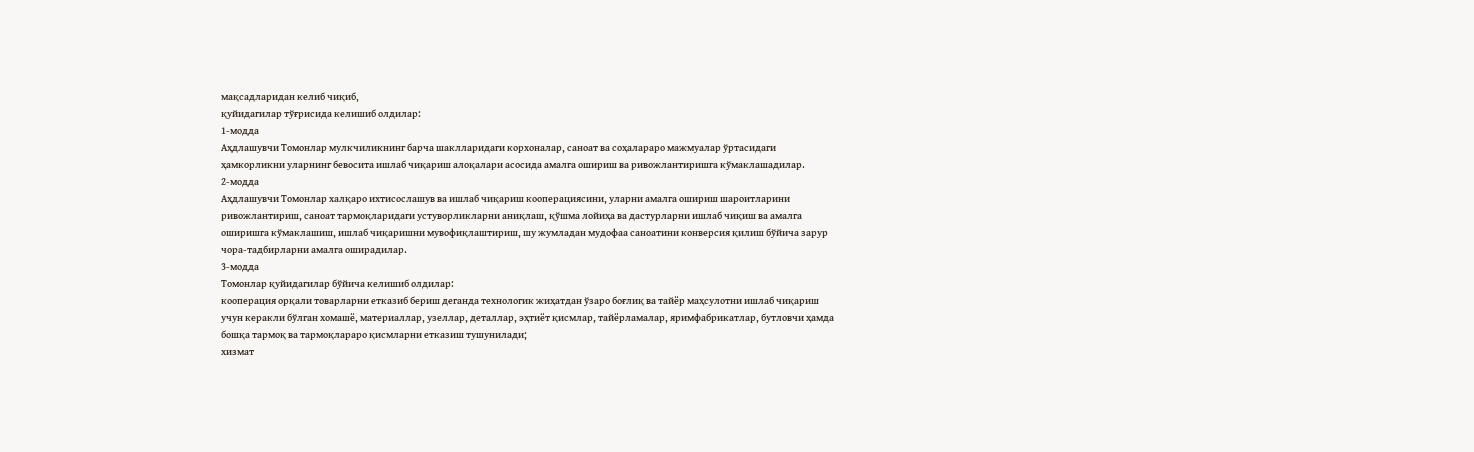мақсадларидан келиб чиқиб,
қуйидагилар тўғрисида келишиб олдилар:
1-модда
Аҳдлашувчи Томонлар мулкчиликнинг барча шаклларидаги корхоналар, саноат ва соҳалараро мажмуалар ўртасидаги ҳамкорликни уларнинг бевосита ишлаб чиқариш алоқалари асосида амалга ошириш ва ривожлантиришга кўмаклашадилар.
2-модда
Аҳдлашувчи Томонлар халқаро ихтисослашув ва ишлаб чиқариш кооперациясини, уларни амалга ошириш шароитларини ривожлантириш, саноат тармоқларидаги устуворликларни аниқлаш, қўшма лойиҳа ва дастурларни ишлаб чиқиш ва амалга оширишга кўмаклашиш, ишлаб чиқаришни мувофиқлаштириш, шу жумладан мудофаа саноатини конверсия қилиш бўйича зарур чора-тадбирларни амалга оширадилар.
3-модда
Томонлар қуйидагилар бўйича келишиб олдилар:
кооперация орқали товарларни етказиб бериш деганда технологик жиҳатдан ўзаро боғлиқ ва тайёр маҳсулотни ишлаб чиқариш учун керакли бўлган хомашё, материаллар, узеллар, деталлар, эҳтиёт қисмлар, тайёрламалар, яримфабрикатлар, бутловчи ҳамда бошқа тармоқ ва тармоқлараро қисмларни етказиш тушунилади;
хизмат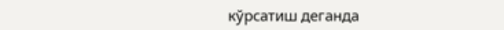кўрсатиш деганда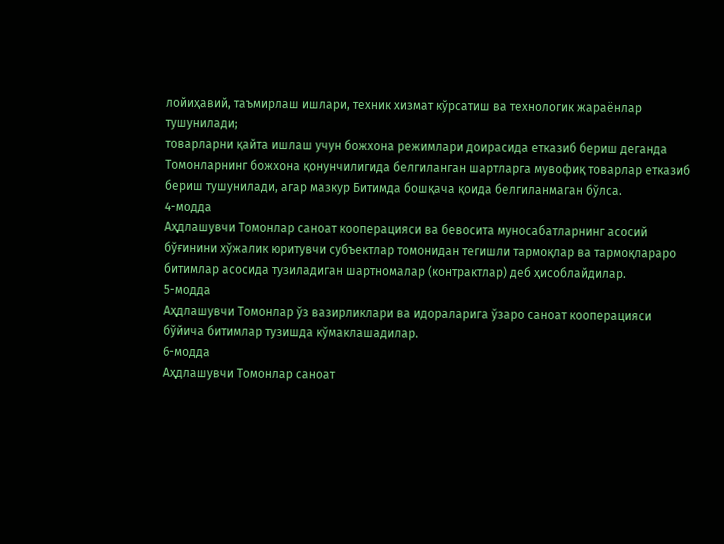лойиҳавий, таъмирлаш ишлари, техник хизмат кўрсатиш ва технологик жараёнлар тушунилади;
товарларни қайта ишлаш учун божхона режимлари доирасида етказиб бериш деганда Томонларнинг божхона қонунчилигида белгиланган шартларга мувофиқ товарлар етказиб бериш тушунилади, агар мазкур Битимда бошқача қоида белгиланмаган бўлса.
4-модда
Аҳдлашувчи Томонлар саноат кооперацияси ва бевосита муносабатларнинг асосий бўғинини хўжалик юритувчи субъектлар томонидан тегишли тармоқлар ва тармоқлараро битимлар асосида тузиладиган шартномалар (контрактлар) деб ҳисоблайдилар.
5-модда
Аҳдлашувчи Томонлар ўз вазирликлари ва идораларига ўзаро саноат кооперацияси бўйича битимлар тузишда кўмаклашадилар.
6-модда
Аҳдлашувчи Томонлар саноат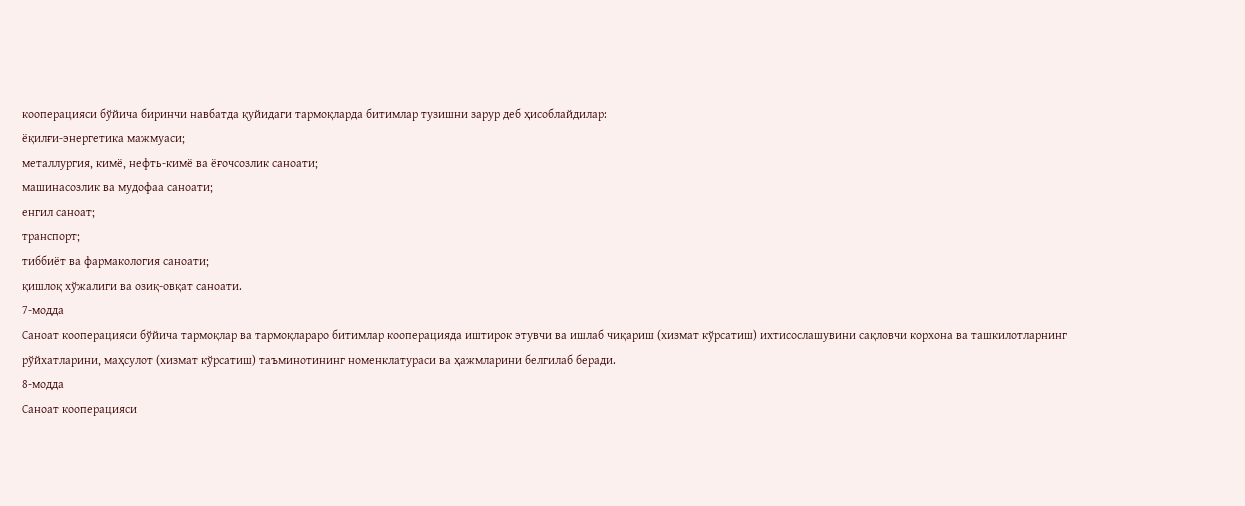кооперацияси бўйича биринчи навбатда қуйидаги тармоқларда битимлар тузишни зарур деб ҳисоблайдилар:
ёқилғи-энергетика мажмуаси;
металлургия, кимё, нефть-кимё ва ёғочсозлик саноати;
машинасозлик ва мудофаа саноати;
енгил саноат;
транспорт;
тиббиёт ва фармакология саноати;
қишлоқ хўжалиги ва озиқ-овқат саноати.
7-модда
Саноат кооперацияси бўйича тармоқлар ва тармоқлараро битимлар кооперацияда иштирок этувчи ва ишлаб чиқариш (хизмат кўрсатиш) ихтисослашувини сақловчи корхона ва ташкилотларнинг рўйхатларини, маҳсулот (хизмат кўрсатиш) таъминотининг номенклатураси ва ҳажмларини белгилаб беради.
8-модда
Саноат кооперацияси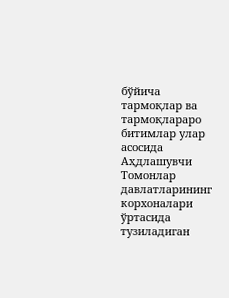бўйича тармоқлар ва тармоқлараро битимлар улар асосида Аҳдлашувчи Томонлар давлатларининг корхоналари ўртасида тузиладиган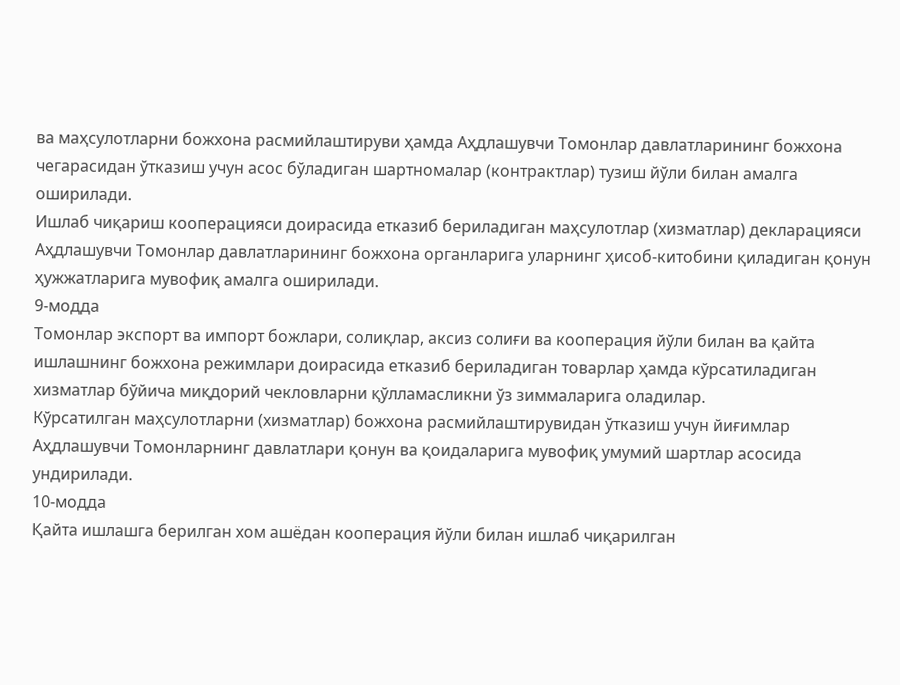ва маҳсулотларни божхона расмийлаштируви ҳамда Аҳдлашувчи Томонлар давлатларининг божхона чегарасидан ўтказиш учун асос бўладиган шартномалар (контрактлар) тузиш йўли билан амалга оширилади.
Ишлаб чиқариш кооперацияси доирасида етказиб бериладиган маҳсулотлар (хизматлар) декларацияси Аҳдлашувчи Томонлар давлатларининг божхона органларига уларнинг ҳисоб-китобини қиладиган қонун ҳужжатларига мувофиқ амалга оширилади.
9-модда
Томонлар экспорт ва импорт божлари, солиқлар, аксиз солиғи ва кооперация йўли билан ва қайта ишлашнинг божхона режимлари доирасида етказиб бериладиган товарлар ҳамда кўрсатиладиган хизматлар бўйича миқдорий чекловларни қўлламасликни ўз зиммаларига оладилар.
Кўрсатилган маҳсулотларни (хизматлар) божхона расмийлаштирувидан ўтказиш учун йиғимлар Аҳдлашувчи Томонларнинг давлатлари қонун ва қоидаларига мувофиқ умумий шартлар асосида ундирилади.
10-модда
Қайта ишлашга берилган хом ашёдан кооперация йўли билан ишлаб чиқарилган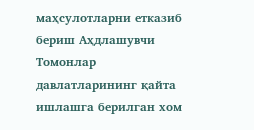маҳсулотларни етказиб бериш Аҳдлашувчи Томонлар давлатларининг қайта ишлашга берилган хом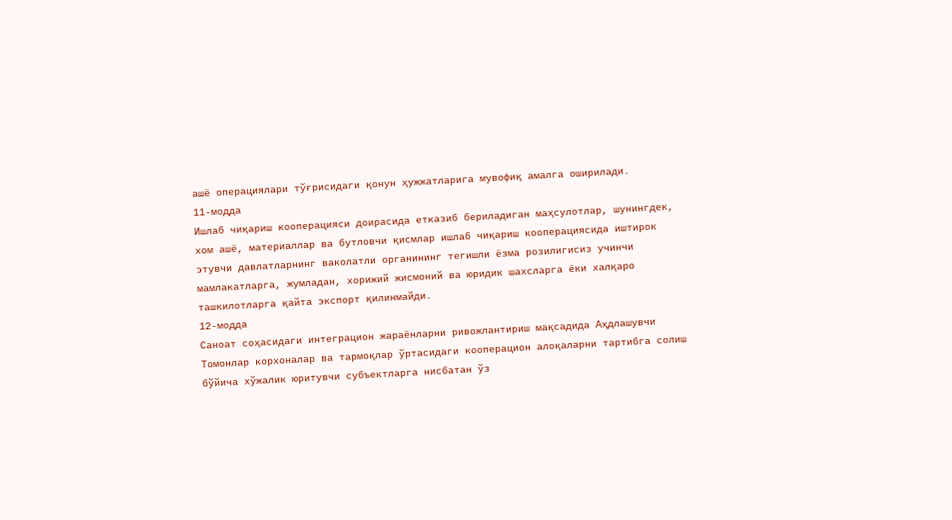ашё операциялари тўғрисидаги қонун ҳужжатларига мувофиқ амалга оширилади.
11-модда
Ишлаб чиқариш кооперацияси доирасида етказиб бериладиган маҳсулотлар, шунингдек, хом ашё, материаллар ва бутловчи қисмлар ишлаб чиқариш кооперациясида иштирок этувчи давлатларнинг ваколатли органининг тегишли ёзма розилигисиз учинчи мамлакатларга, жумладан, хорижий жисмоний ва юридик шахсларга ёки халқаро ташкилотларга қайта экспорт қилинмайди.
12-модда
Саноат соҳасидаги интеграцион жараёнларни ривожлантириш мақсадида Аҳдлашувчи Томонлар корхоналар ва тармоқлар ўртасидаги кооперацион алоқаларни тартибга солиш бўйича хўжалик юритувчи субъектларга нисбатан ўз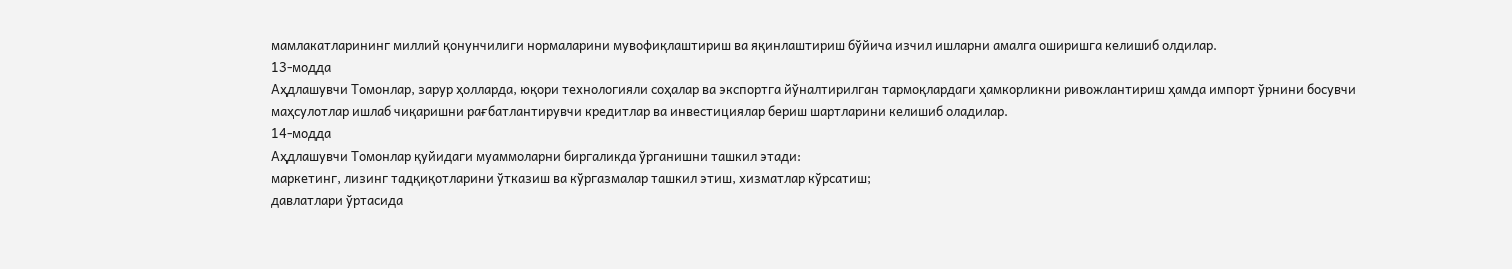мамлакатларининг миллий қонунчилиги нормаларини мувофиқлаштириш ва яқинлаштириш бўйича изчил ишларни амалга оширишга келишиб олдилар.
13-модда
Аҳдлашувчи Томонлар, зарур ҳолларда, юқори технологияли соҳалар ва экспортга йўналтирилган тармоқлардаги ҳамкорликни ривожлантириш ҳамда импорт ўрнини босувчи маҳсулотлар ишлаб чиқаришни рағбатлантирувчи кредитлар ва инвестициялар бериш шартларини келишиб оладилар.
14-модда
Аҳдлашувчи Томонлар қуйидаги муаммоларни биргаликда ўрганишни ташкил этади:
маркетинг, лизинг тадқиқотларини ўтказиш ва кўргазмалар ташкил этиш, хизматлар кўрсатиш;
давлатлари ўртасида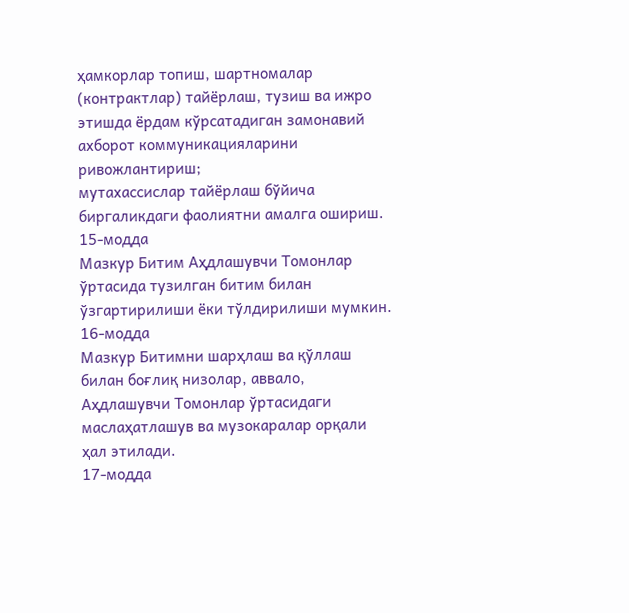ҳамкорлар топиш, шартномалар (контрактлар) тайёрлаш, тузиш ва ижро этишда ёрдам кўрсатадиган замонавий ахборот коммуникацияларини ривожлантириш;
мутахассислар тайёрлаш бўйича биргаликдаги фаолиятни амалга ошириш.
15-модда
Мазкур Битим Аҳдлашувчи Томонлар ўртасида тузилган битим билан ўзгартирилиши ёки тўлдирилиши мумкин.
16-модда
Мазкур Битимни шарҳлаш ва қўллаш билан боғлиқ низолар, аввало, Аҳдлашувчи Томонлар ўртасидаги маслаҳатлашув ва музокаралар орқали ҳал этилади.
17-модда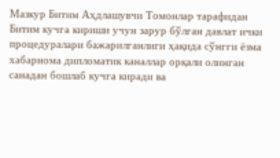Мазкур Битим Аҳдлашувчи Томонлар тарафидан Битим кучга кириши учун зарур бўлган давлат ички процедуралари бажарилганлиги ҳақида сўнгги ёзма хабарнома дипломатик каналлар орқали олинган санадан бошлаб кучга киради ва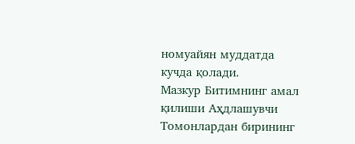номуайян муддатда кучда қолади.
Мазкур Битимнинг амал қилиши Аҳдлашувчи Томонлардан бирининг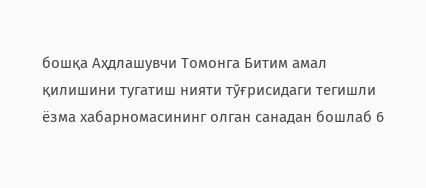бошқа Аҳдлашувчи Томонга Битим амал қилишини тугатиш нияти тўғрисидаги тегишли ёзма хабарномасининг олган санадан бошлаб 6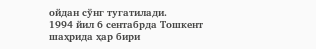ойдан сўнг тугатилади.
1994 йил 6 сентабрда Тошкент шаҳрида ҳар бири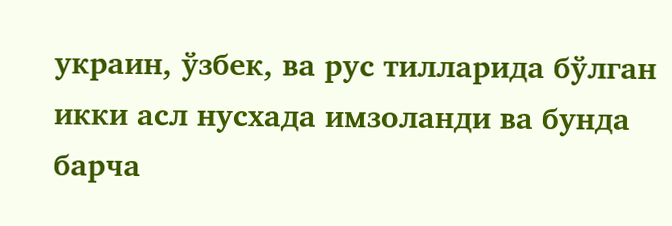украин, ўзбек, ва рус тилларида бўлган икки асл нусхада имзоланди ва бунда барча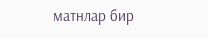матнлар бир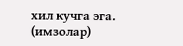хил кучга эга.
(имзолар)